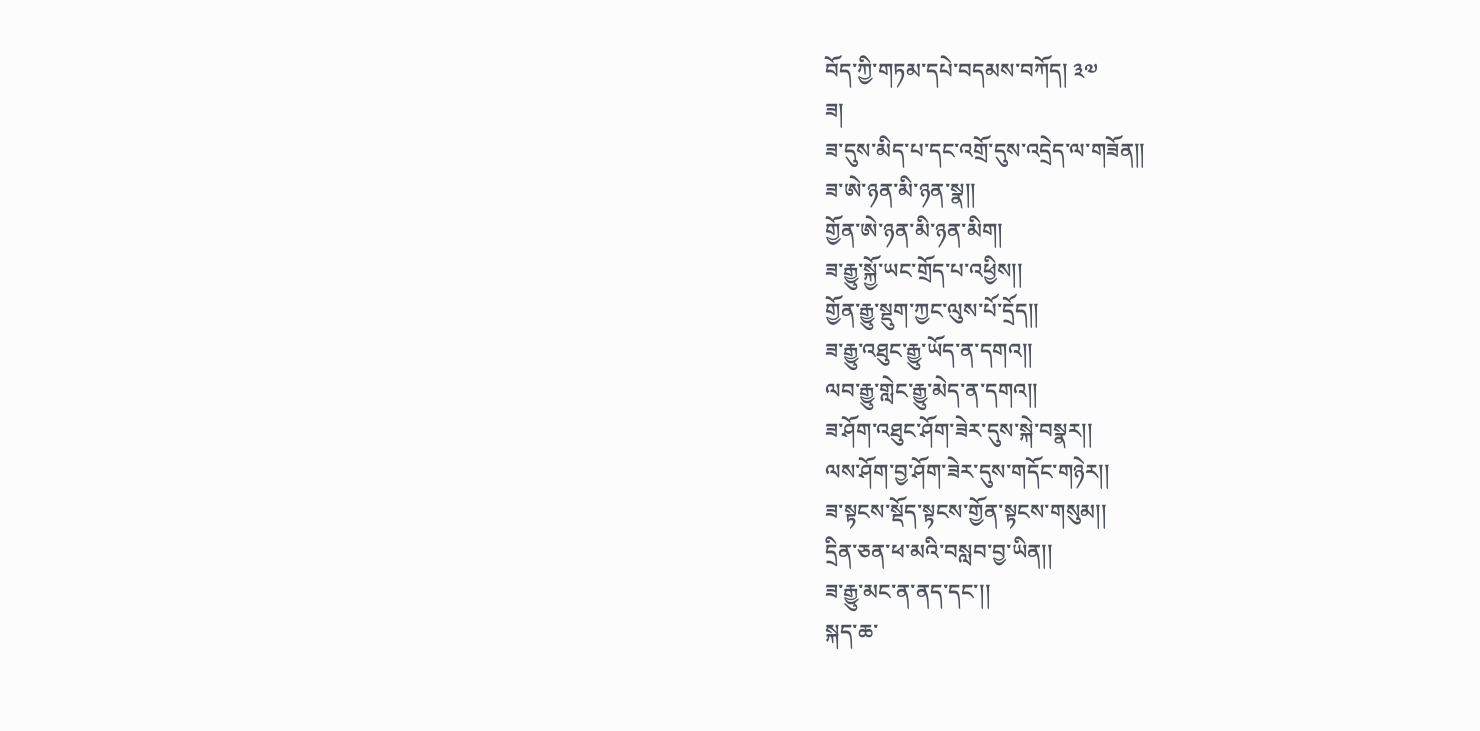བོད་ཀྱི་གཏམ་དཔེ་བདམས་བཀོད། ༣༧
ཟ།
ཟ་དུས་མིད་པ་དང་འགྲོ་དུས་འདྲེད་ལ་གཟོན།།
ཟ་ཨེ་ཉན་མི་ཉན་སྣ།།
གྱོན་ཨེ་ཉན་མི་ཉན་མིག།
ཟ་རྒྱུ་སྐྱོ་ཡང་གྲོད་པ་འཕྱིས།།
གྱོན་རྒྱུ་སྡུག་ཀྱང་ལུས་པོ་དྲོད།།
ཟ་རྒྱུ་འཐུང་རྒྱུ་ཡོད་ན་དགའ།།
ལབ་རྒྱུ་གླེང་རྒྱུ་མེད་ན་དགའ།།
ཟ་ཤོག་འཐུང་ཤོག་ཟེར་དུས་སྐེ་བསྣར།།
ལས་ཤོག་བྱ་ཤོག་ཟེར་དུས་གདོང་གཉེར།།
ཟ་སྟངས་སྡོད་སྟངས་གྱོན་སྟངས་གསུམ།།
དྲིན་ཅན་ཕ་མའི་བསླབ་བྱ་ཡིན།།
ཟ་རྒྱུ་མང་ན་ནད་དང་།།
སྐད་ཆ་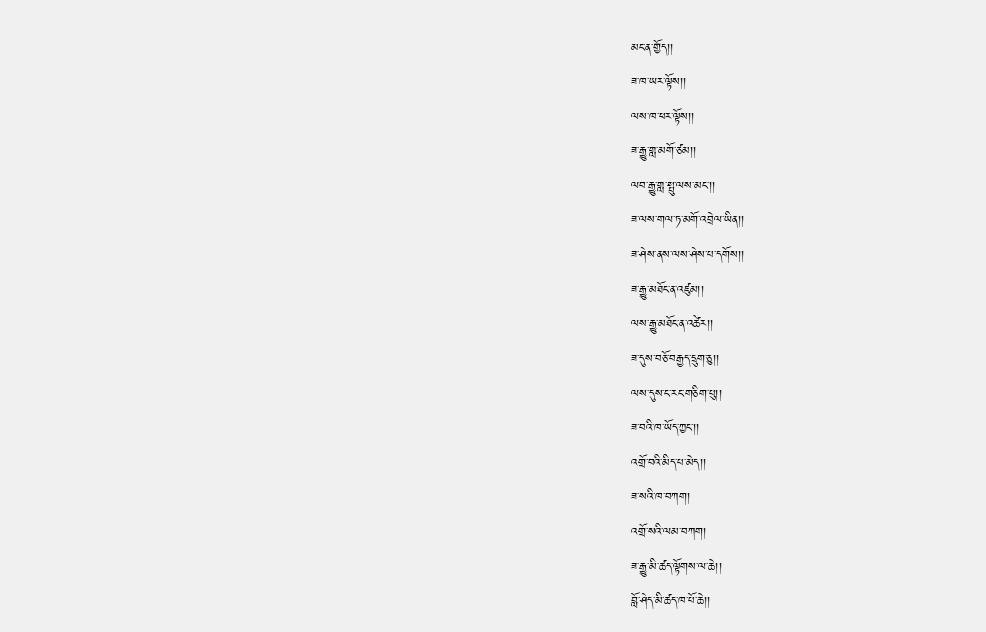མང་ན་གྱོད།།
ཟ་ཁ་ཡར་ལྟོས།།
ལས་ཁ་ཕར་ལྟོས།།
ཟ་རྒྱུ་གླ་མགོ་ཙམ།།
ལབ་རྒྱུ་གླ་སྤུ་ལས་མང་།།
ཟ་ལས་གལ་ཏ་མགོ་འབྲེལ་ཡིན།།
ཟ་ཤེས་ནས་ལས་ཤེས་པ་དགོས།།
ཟ་རྒྱུ་མཐོང་ན་འཛུམ།།
ལས་རྒྱུ་མཐོང་ན་འཚེར།།
ཟ་དུས་བཅོ་བརྒྱད་དྲུག་ཅུ།།
ལས་དུས་ང་རང་གཅིག་པུ།།
ཟ་བའི་ཁ་ཡོད་ཀྱང་།།
འགྲོ་བའི་མིད་པ་མེད།།
ཟ་སའི་ཁ་བཀག།
འགྲོ་སའི་ལམ་བཀག།
ཟ་རྒྱུ་མི་ཚད་ལྟོགས་ལ་ཆེ།།
བློ་ཤེད་མི་ཚད་ཁ་པོ་ཆེ།།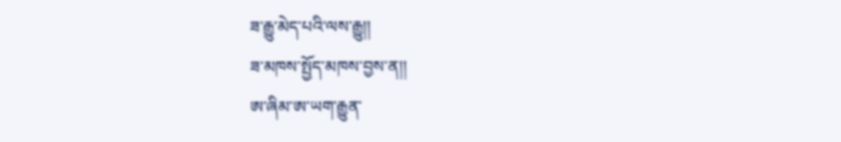ཟ་རྒྱུ་མེད་པའི་ལས་རྒྱུ།།
ཟ་མཁས་སྤྱོད་མཁས་བྱས་ན།།
ཨ་ཞིམ་ཨ་ཡག་རྒྱུན་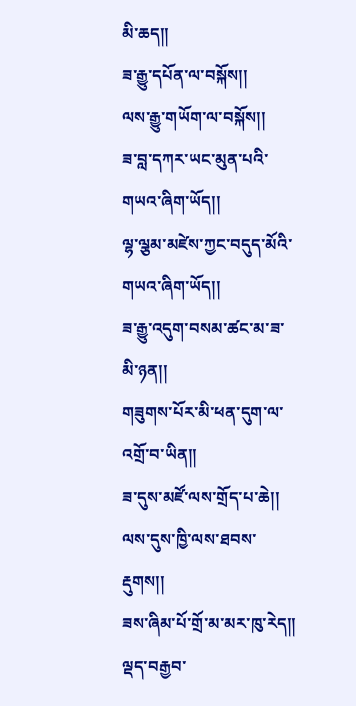མི་ཆད།།
ཟ་རྒྱུ་དཔོན་ལ་བསྐོས།།
ལས་རྒྱུ་གཡོག་ལ་བསྐོས།།
ཟ་བླ་དཀར་ཡང་མུན་པའི་གཡའ་ཞིག་ཡོད།།
ལྷ་ལྕམ་མཛེས་ཀྱང་བདུད་མོའི་གཡའ་ཞིག་ཡོད།།
ཟ་རྒྱུ་འདུག་བསམ་ཚང་མ་ཟ་མི་ཉན།།
གཟུགས་པོར་མི་ཕན་དུག་ལ་འགྲོ་བ་ཡིན།།
ཟ་དུས་མཛོ་ལས་གྲོད་པ་ཆེ།།
ལས་དུས་ཁྱི་ལས་ཐབས་རྡུགས།།
ཟས་ཞིམ་པོ་གྲོ་མ་མར་ཁུ་རེད།།
ལྡད་བརྒྱབ་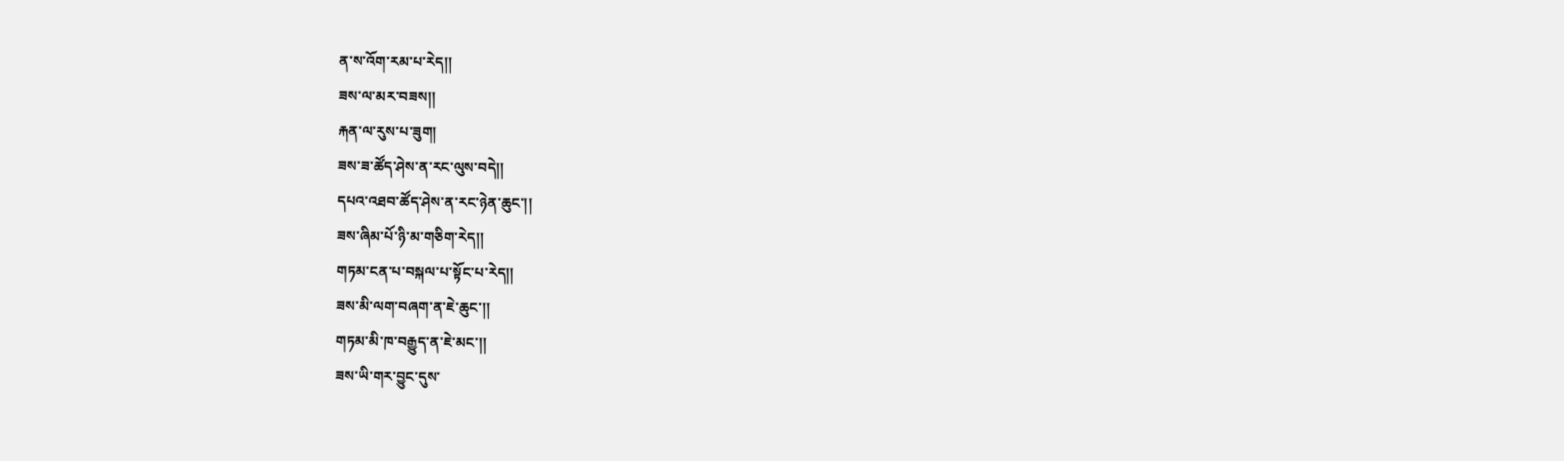ན་ས་འོག་རམ་པ་རེད།།
ཟས་ལ་མར་བཟས།།
རྐན་ལ་རུས་པ་ཟུག།
ཟས་ཟ་ཚོད་ཤེས་ན་རང་ལུས་བདེ།།
དཔའ་འཐབ་ཚོད་ཤེས་ན་རང་ཉེན་ཆུང་།།
ཟས་ཞིམ་པོ་ཉི་མ་གཅིག་རེད།།
གཏམ་ངན་པ་བསྐལ་པ་སྟོང་པ་རེད།།
ཟས་མི་ལག་བཞག་ན་ཇེ་ཆུང་།།
གཏམ་མི་ཁ་བརྒྱུད་ན་ཇེ་མང་།།
ཟས་ཡི་གར་བྱུང་དུས་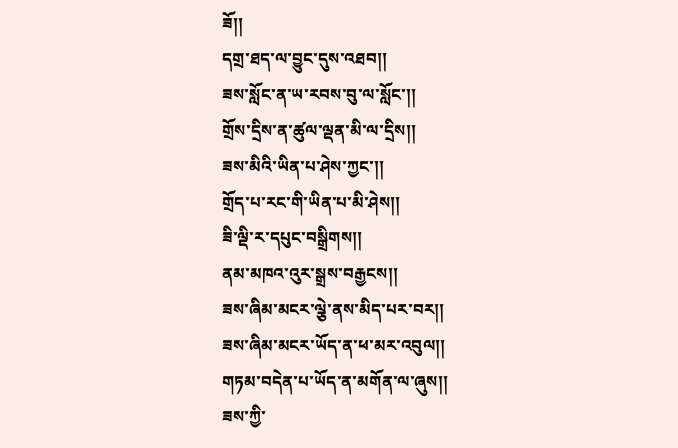ཟོ།།
དགྲ་ཐད་ལ་བྱུང་དུས་འཐབ།།
ཟས་སློང་ན་ཡ་རབས་བུ་ལ་སློང་།།
གྲོས་དྲིས་ན་ཚུལ་ལྡན་མི་ལ་དྲིས།།
ཟས་མིའི་ཡིན་པ་ཤེས་ཀྱང་།།
གྲོད་པ་རང་གི་ཡིན་པ་མི་ཤེས།།
ཟི་ལྡི་ར་དཔུང་བསྒྲིགས།།
ནམ་མཁའ་འུར་སྒྲས་བརྒྱངས།།
ཟས་ཞིམ་མངར་ལྕེ་ནས་མིད་པར་བར།།
ཟས་ཞིམ་མངར་ཡོད་ན་ཕ་མར་འབུལ།།
གཏམ་བདེན་པ་ཡོད་ན་མགོན་ལ་ཞུས།།
ཟས་ཀྱི་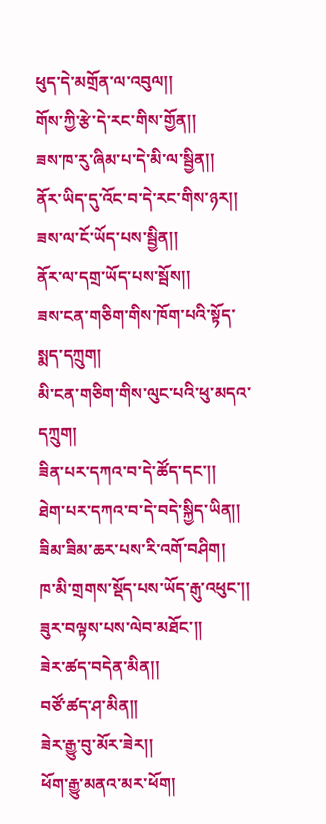ཕུད་དེ་མགྲོན་ལ་འབུལ།།
གོས་ཀྱི་རྩེ་དེ་རང་གིས་གྱོན།།
ཟས་ཁ་རུ་ཞིམ་པ་དེ་མི་ལ་སྦྱིན།།
ནོར་ཡིད་དུ་འོང་བ་དེ་རང་གིས་ཉར།།
ཟས་ལ་ངོ་ཡོད་པས་སྦྱིན།།
ནོར་ལ་དགྲ་ཡོད་པས་སྦོས།།
ཟས་ངན་གཅིག་གིས་ཁོག་པའི་སྟོད་སྨད་དཀྲུག།
མི་ངན་གཅིག་གིས་ལུང་པའི་ཕུ་མདའ་དཀྲུག།
ཟིན་པར་དཀའ་བ་དེ་ཚོད་དང་།།
ཐེག་པར་དཀའ་བ་དེ་བདེ་སྐྱིད་ཡིན།།
ཟིམ་ཟིམ་ཆར་པས་རི་འགོ་བཤིག།
ཁ་མི་གྲགས་སྡོད་པས་ཡོད་རྒུ་འཕུང་།།
ཟུར་བལྟས་པས་ལེབ་མཐོང་།།
ཟེར་ཚད་བདེན་མིན།།
བཙོ་ཚད་ཤ་མིན།།
ཟེར་རྒྱུ་བུ་མོར་ཟེར།།
ཕོག་རྒྱུ་མནའ་མར་ཕོག།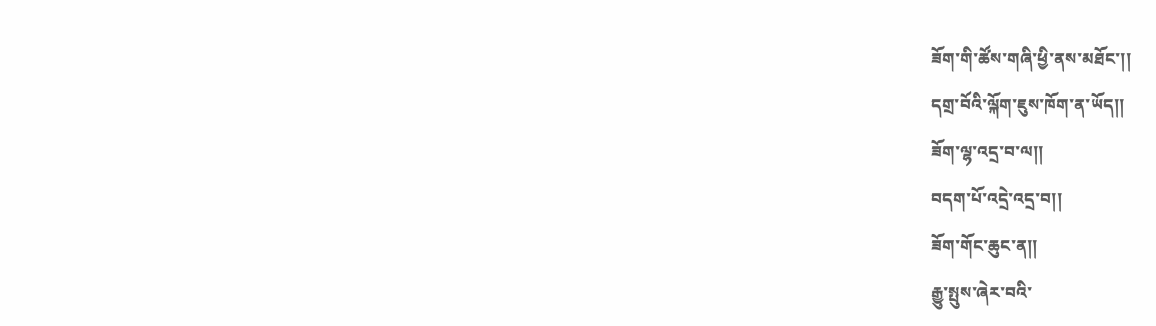ཟོག་གི་ཚོས་གཞི་ཕྱི་ནས་མཐོང་།།
དགྲ་བོའི་ལྐོག་ཇུས་ཁོག་ན་ཡོད།།
ཟོག་ལྷ་འདྲ་བ་ལ།།
བདག་པོ་འདྲེ་འདྲ་བ།།
ཟོག་གོང་ཆུང་ན།།
རྒྱུ་སྤུས་ཞེར་བའི་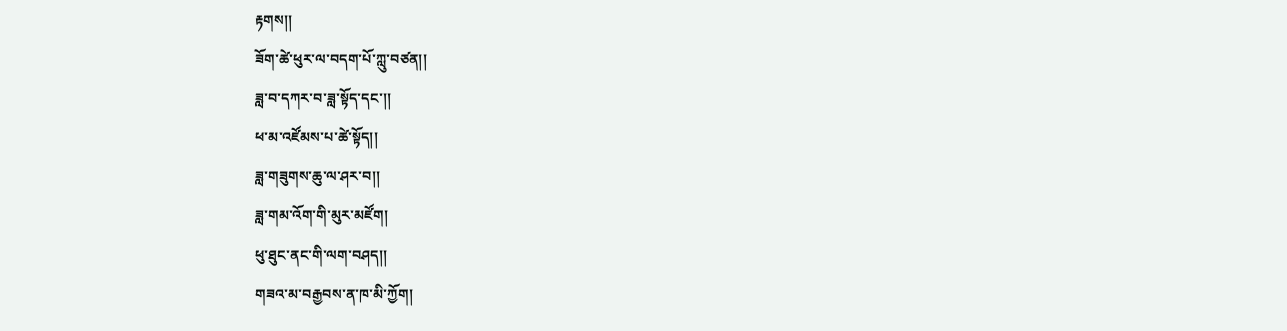རྟགས།།
ཟོག་ཚེ་ཕུར་ལ་བདག་པོ་ཀླུ་བཙན།།
ཟླ་བ་དཀར་བ་ཟླ་སྟོད་དང་།།
ཕ་མ་འཛོམས་པ་ཚེ་སྟོད།།
ཟླ་གཟུགས་ཆུ་ལ་ཤར་བ།།
ཟླ་གམ་འོག་གི་མུར་མཛོག།
ཕུ་ཐུང་ནང་གི་ལག་བཤད།།
གཟའ་མ་བརྒྱབས་ན་ཁ་མི་ཀྱོག།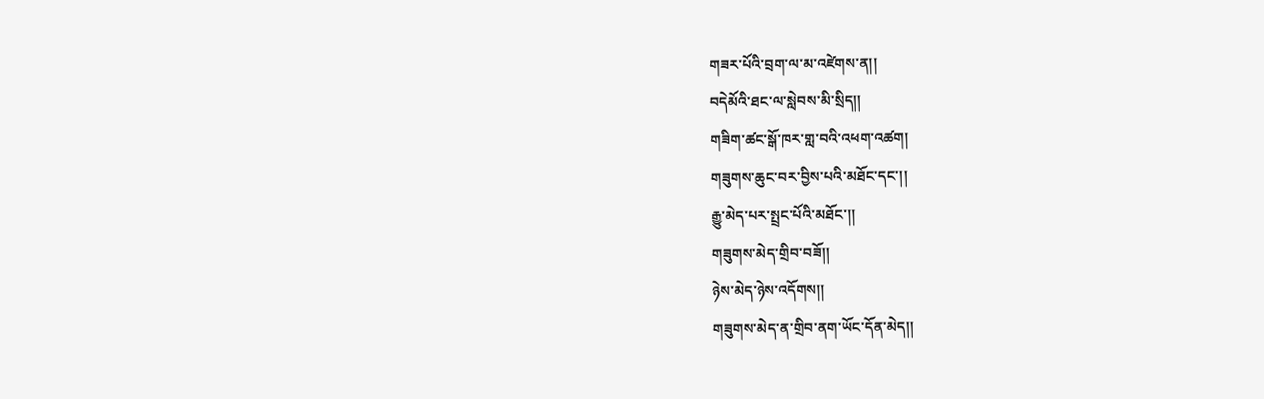གཟར་པོའི་བྲག་ལ་མ་འཛེགས་ན།།
བདེམོའི་ཐང་ལ་སླེབས་མི་སྲིད།།
གཟིག་ཚང་སྒོ་ཁར་གླ་བའི་འཕག་འཚག།
གཟུགས་ཆུང་བར་བྱིས་པའི་མཐོང་དང་།།
རྒྱུ་མེད་པར་སྤྲང་པོའི་མཐོང་།།
གཟུགས་མེད་གྲིབ་བཟོ།།
ཉེས་མེད་ཉེས་འདོགས།།
གཟུགས་མེད་ན་གྲིབ་ནག་ཡོང་དོན་མེད།།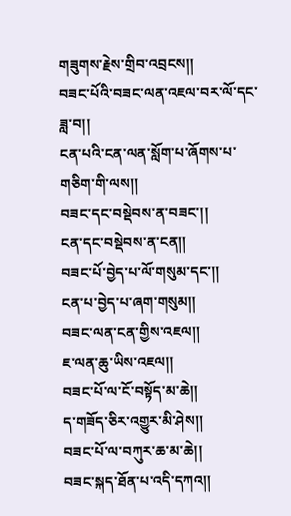གཟུགས་རྗེས་གྲིབ་འབྲངས།།
བཟང་པོའི་བཟང་ལན་འཇལ་བར་ལོ་དང་ཟླ་བ།།
ངན་པའི་ངན་ལན་སློག་པ་ཞོགས་པ་གཅིག་གི་ལས།།
བཟང་དང་བསྡེབས་ན་བཟང་།།
ངན་དང་བསྡེབས་ན་ངན།།
བཟང་པོ་བྱེད་པ་ལོ་གསུམ་དང་།།
ངན་པ་བྱེད་པ་ཞག་གསུམ།།
བཟང་ལན་ངན་གྱིས་འཇལ།།
ཇ་ལན་ཆུ་ཡིས་འཇལ།།
བཟང་པོ་ལ་ངོ་བསྟོད་མ་ཆེ།།
ད་གཟོད་ཅིར་འགྱུར་མི་ཤེས།།
བཟང་པོ་ལ་བཀུར་ཆ་མ་ཆེ།།
བཟང་སྐད་ཐོན་པ་འདི་དཀའ།།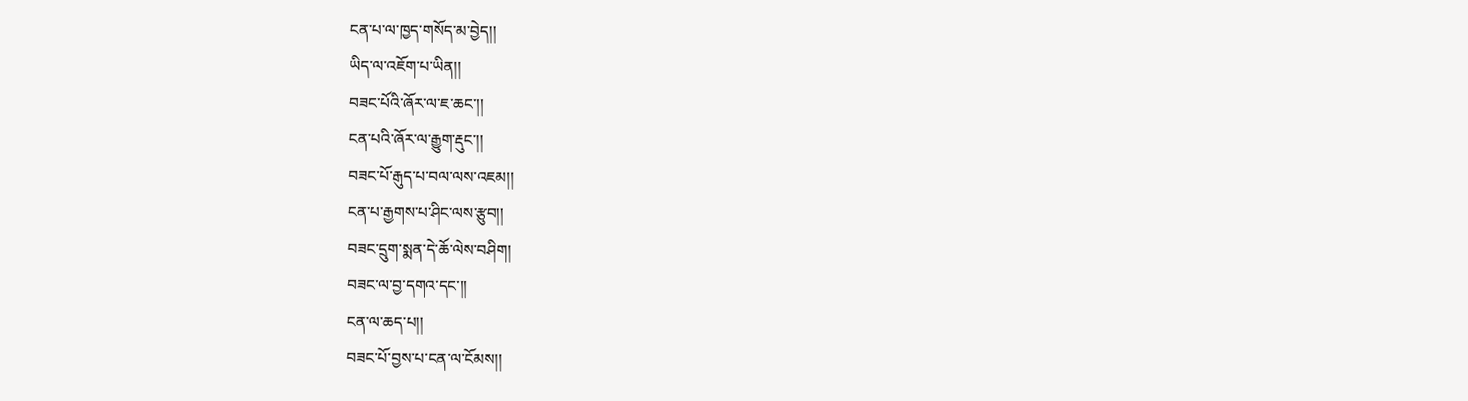ངན་པ་ལ་ཁྱད་གསོད་མ་བྱེད།།
ཡིད་ལ་འཇོག་པ་ཡིན།།
བཟང་པོའི་ཞོར་ལ་ཇ་ཆང་།།
ངན་པའི་ཞོར་ལ་རྒྱུག་རྡུང་།།
བཟང་པོ་རྒུད་པ་བལ་ལས་འཇམ།།
ངན་པ་རྒྱགས་པ་ཤིང་ལས་རྩུབ།།
བཟང་དྲུག་སྨན་དེ་ཆོ་ལེས་བཤིག།
བཟང་ལ་བྱ་དགའ་དང་།།
ངན་ལ་ཆད་པ།།
བཟང་པོ་བྱས་པ་ངན་ལ་ངོམས།།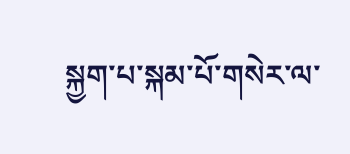སྐྱག་པ་སྐམ་པོ་གསེར་ལ་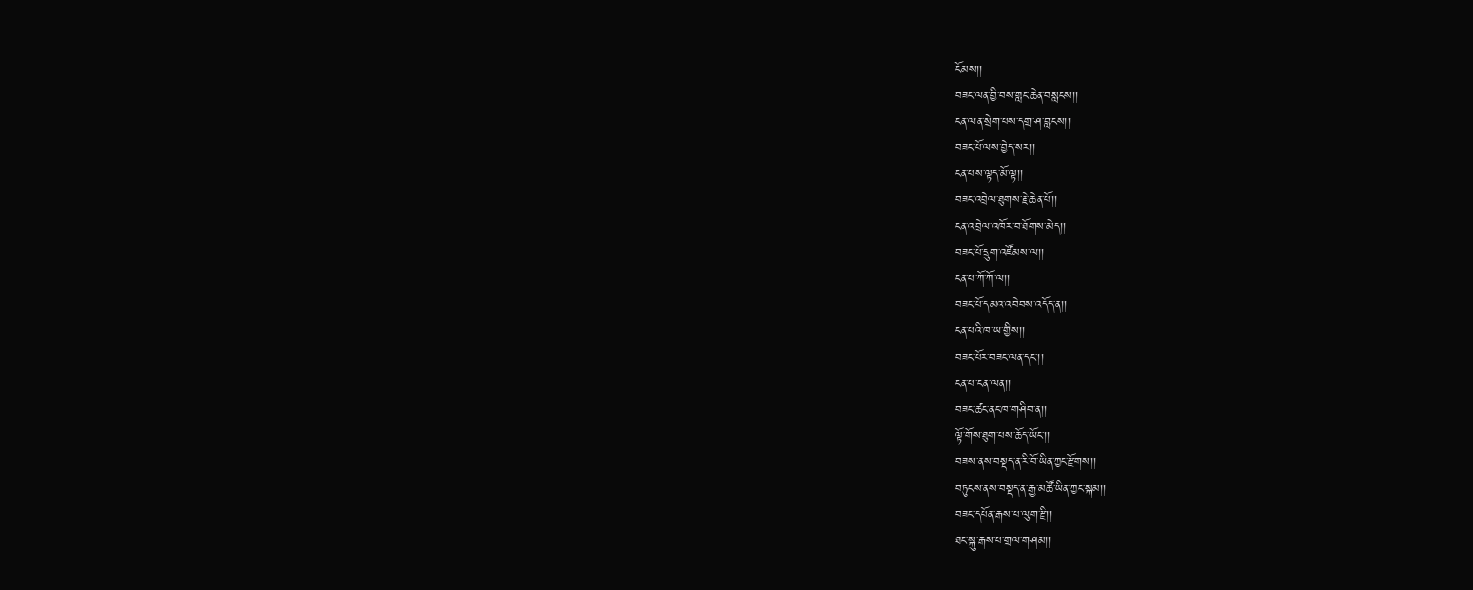ངོམས།།
བཟང་ལན་བྱི་བས་གླང་ཆེན་བསླངས།།
ངན་ལན་སྲེག་པས་དགྲ་ཤ་བླངས།།
བཟང་པོ་ལས་བྱེད་སར།།
ངན་པས་ལྟད་མོ་ལྟ།།
བཟང་འབྲེལ་ཐུགས་རྗེ་ཆེན་པོ།།
ངན་འབྲེལ་འཁོར་བ་ཐོགས་མེད།།
བཟང་པོ་དྲུག་འཛོམས་ལ།།
ངན་པ་ཀོ་ཀོ་ལ།།
བཟང་པོ་དམའ་འབེབས་འདོད་ན།།
ངན་པའི་ཁ་ཡ་གྱིས།།
བཟང་པོར་བཟང་ལན་དང་།།
ངན་པ་ངན་ལན།།
བཟང་ཚང་ནང་ཁ་གཤིབ་ན།།
ལྟོ་གོས་ཐུག་པས་ཆོད་ཡོང་།།
བཟས་ནས་བསྡད་ན་རི་བོ་ཡིན་ཀྱང་རྫོགས།།
བཏུངས་ནས་བསྡད་ན་རྒྱ་མཚོ་ཡིན་ཀྱང་སྐམ།།
བཟང་དཔོན་རྒས་པ་ལུག་རྫི།།
ཐང་སྐུ་རྒས་པ་གྲལ་གཤམ།།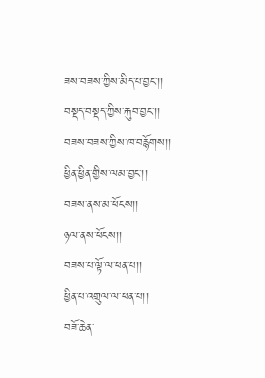ཟས་བཟས་ཀྱིས་མིད་པ་བྱང་།།
བསྡད་བསྡད་ཀྱིས་རྐུབ་བྱང་།།
བཟས་བཟས་ཀྱིས་ཁ་བརྙོགས།།
ཕྱིན་ཕྱིན་གྱིས་ལམ་བྱང་།།
བཟས་ནས་མ་ཕོངས།།
ཉལ་ནས་ཕོངས།།
བཟས་པ་ལྟོ་ལ་ཕན་པ།།
ཕྱིན་པ་འགྲུལ་ལ་ཕན་པ།།
བཟོ་ཆེན་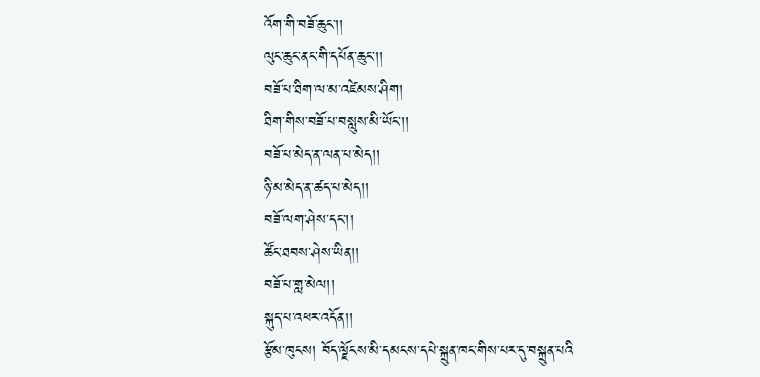འོག་གི་བཟོ་ཆུང་།།
ལུང་ཆུང་ནང་གི་དཔོན་ཆུང་།།
བཟོ་པ་ཐིག་ལ་མ་འཛེམས་ཤིག།
ཐིག་གིས་བཟོ་པ་བསླུས་མི་ཡོང་།།
བཟོ་པ་མེད་ན་ལན་པ་མེད།།
ཉི་མ་མེད་ན་ཚད་པ་མེད།།
བཟོ་ལག་ཤེས་དང་།།
ཚོང་ཐབས་ཤེས་ཡིན།།
བཟོ་པ་གླ་མེལ།།
སྐུད་པ་འཕར་འདོན།།
རྩོམ་ཁུངས། བོད་ལྗོངས་མི་དམངས་དཔེ་སྐྲུན་ཁང་གིས་པར་དུ་བསྐྲུན་པའི